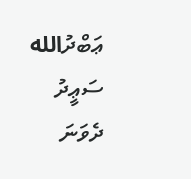ޢަބްދުالله ސަޢީދު
ދެވަނަ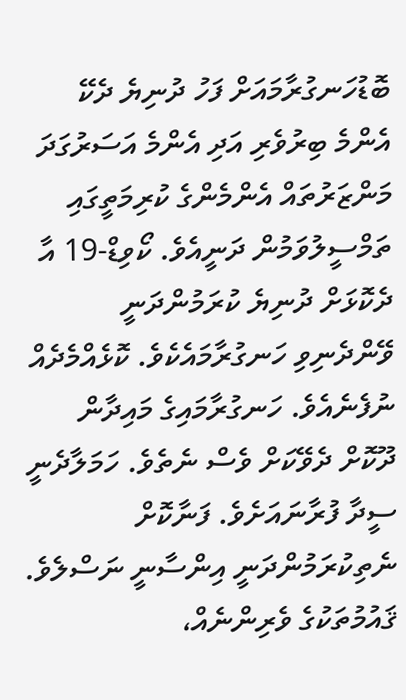ބޮޑުހަނގުރާމައަށް ފަހު ދުނިޔެ ދެކޭ އެންމެ ބިރުވެރި އަދި އެންމެ އަސަރުގަދަ މަންޒަރުތައް އެންމެންގެ ކުރިމަތީގައި ތަމްސީލުވަމުން ދަނީއެވެ. ކޯވިޑް-19 އާ ދެކޮޅަށް ދުނިޔެ ކުރަމުންދަނީ ވޭންދެނިވި ހަނގުރާމައެކެވެ. ކޮޅެއްމެދެއް ނުފެނެއެވެ. ހަނގުރާމައިގެ މައިދާން ދޫކޮށް ދެވޭކަށް ވެސް ނެތެވެ. ހަމަލާދެނީ ސީދާ ފުރާނައަށެވެ. ފަނާކޮށް ނެތިކުރަމުންދަނީ އިންސާނީ ނަސްލެވެ. ޤައުމުތަކުގެ ވެރިންނެއް،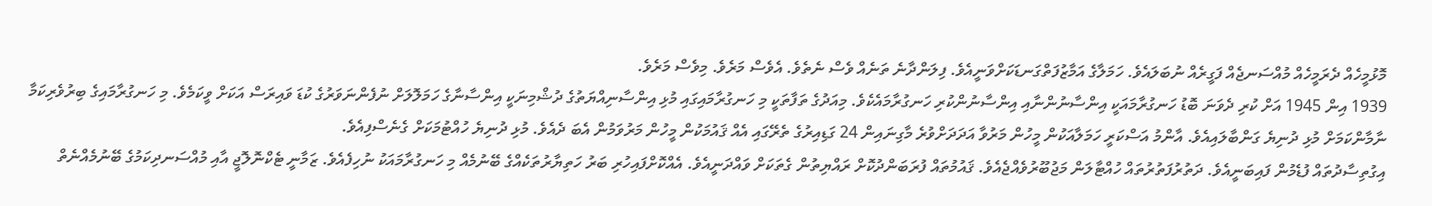މޮޅުމީހެއް ދެރަމީހެއް މުއްސަނޖެއް ފަގީރެއް ނުބަލައެވެ. ހަމަލާގެ އަމާޒުފަތްގަނޑަކަށްވަނީއެވެ. ފިލަންދާނެ ތަނެއް ވެސް ނެތެވެ. އެވެސް މަރެވެ. މިވެސް މަރެވެ.
1939 އިން 1945 އަށް ކުރި ދެވަނަ ބޮޑު ހަނގުރާމައަކީ އިންސާނުންނާއި އިންސާނުންކުރި ހަނގުރާމައެކެވެ. މިއަދުގެ ތަފާތަކީ މި ހަނގުރާމައިގައި މުޅި އިންސާނިއްޔަތުގެ ދުޝްމިނަކީ އިންސާނާގެ ހަމަލޮލަށް ނުފެންނަވަރުގެ ކުޑަ ވައިރަސް އަކަށް ވީކަމެވެ. މި ހަނގުރާމައިގެ ބިރުވެރިކަމާ ނާމާންކަމަށް މުޅި ދުނިޔެ ގަންބާލައިއެވެ. އާންމު އަސްކަރީ ހަމަލާއަކުން މީހުން މަރުވާ އަދަދަށްވުރެ މާގިނައިން 24 ގަޑިއިރުގެ ތެރޭގައި އެއް ޤައުމަކުން މީހުން މަރުވަމުން އެބަ ދެއެވެ. މުޅި ދުނިޔެ ހުއްޓުމަކަށް ގެނެސްފިއެވެ.
އިގުތިސާދުތައް ފުޑެމުން ފައިބަނީއެވެ. ދަތުރުފަތުރުތައް ހުއްޓާލަން މަޖުބޫރުވެއްޖެއެވެ. ޤައުމުތައް ފުރަބަންދުކޮށް ރައްޔިތުން ގެތަކަށް ވައްދަނީއެވެ. އެއްކޮށްފައިހުރި ބަރު ހަތިޔާރުތަކެއްގެ ބޭނުމެއް މި ހަނގުރާމައަކު ނުހިފެއެވެ. ޒަމާނީ ޓެކްނޮލޮޖީ އާއި މުއްސަނދިކަމުގެ ބޭނުމެއްނެތް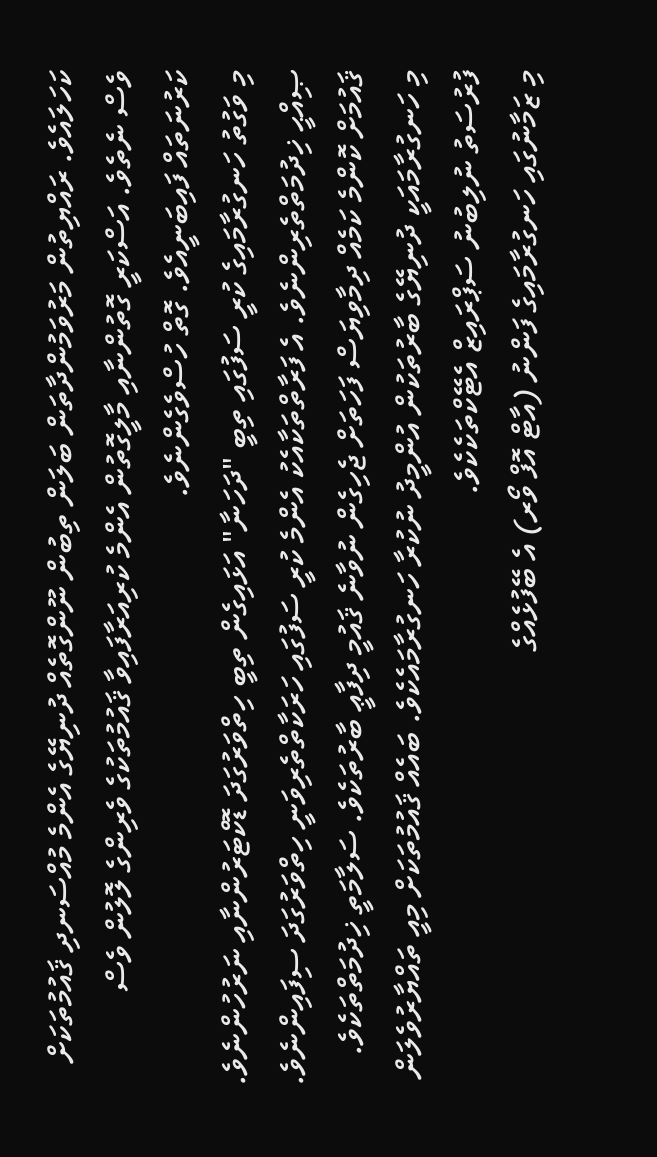ކަހަލައެވެ. ރައްޔިތުން މަރުވަމުންދާތަން ބަލަން ތިބުން ނޫންގޮތެއް ދުނިޔޭގެ އެންމެ މުއްސަނދި ޤައުމުތަކަށް ވެސް ނެތެވެ. އަސްކަރީ ގޮތުންނާއި މާލީގޮތުން އެންމެ ކުރިއަރާފައިވާ ޤައުމުތަކުގެ ވެރިންގެ ލޮލުން ވެސް ކަރުނަތައް ފައިބަނީއެވެ. ގޮތް ހުސްވެގެންނެވެ.
މި ވަގުތު ހަނގުރާމައިގެ ކުރީ ސަފުގައި ތިބީ "ދަހަނާ" އަޅައިގެން ތިބީ ހިތްވަރުގަދަ ޑޮކްޓަރުންނާއި ނަރުހުންނެވެ. ޞިއްޙީ ޚިދުމަތްތެރިންނެވެ. އެ ފަރާތްތަކާއެކު އެންމެ ކުރީ ސަފުގައި ހަރަކާތްތެރިވަނީ ހިތްވަރުގަދަ ސިފައިންނެވެ. ޤައުމަށް ކޮންމެ ކަމެއް ދިމާވިޔަސް ފަހަތަށް ޖެހިގެން ނުވާނެ ޤައުމީ ދިފާޢީ ބާރުތަކެވެ. ސަލާމަތީ ޚިދުމަތްތަކެވެ.
މި ހަނގުރާމައަކީ ދުނިޔޭގެ ބާރުތަކުން އުންމީދު ނުކުރާ ހަނގުރާމައެކެވެ. ބައެއް ޤައުމުތަކަށް މިއީ ތައްޔާރުވެލަން ފުރުސަތު ނުލިބުނު ސަޕްރައިޒް އެޓޭކްތަކެކެވެ.
މި ޒަމާނުގައި ހަނގުރާމައިގެ ފަންނު (އާޓް އޮފް ވޯރ) އެ ބޭފުޅެއްގެ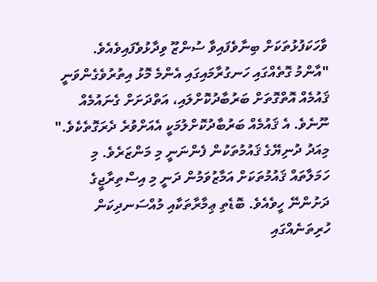ވާހަކަފުޅުތަކަށް ބިނާވެފައިވާ ސުންޒޫ ވިދާޅުވެފައިވެއެވެ.
"އާންމު ގޮތެއްގައި ހަނގުރާމައިގައި އެންމެ މޮޅު އިތުރުވެގެންވަނީ ޤައުމެއް އޮތްގޮތަށް ބަރުބާދުކޮށްލައި، އަތްދަށަށް ގެނައުމެއް ނޫނެވެ. އެ ޤައުމެއް ބަރުބާދުކޮށްލުމަކީ އެއަށްވުރެ ދެރަގޮތެކެވެ."
މިއަދު ދުނިޔޭގެ ޤައުމުތަކުން ފެންނަނީ މި މަންޒަރެވެ. މި ހަމަލާތައް ޤައުމުތަކަށް އަމާޒުވަމުން ދަނީ މި އިސްތިރާޖީގެ ދަށުންނޭ ހީވެއެވެ. ބޮޑެތި ޢިމާރާތަކާއި މުއްސަނދިކަން ހުރިތަނެއްގައި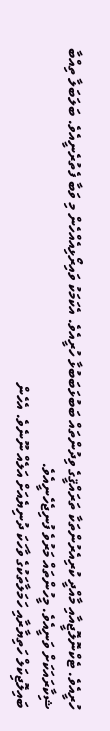ހުރީއެވެ. ޓެކްނޮލޮޖީއާއި މާއްދީ ކުރިއެރުންތަކާ ތަރައްޤީގެ ވިދުންތައް ބަބުޅަބަބުޅާ ހުރީއެވެ. އެކަމަކު ވައިރޯޅިއެއްހެން މި ވަބާ ފެތުރެނީއެވެ. ބަލަބަލާ ތިއްބާ ޝިކާރައަކަށް ވަނީއެވެ. މީހުންތައް މަރުވެ ފުނިޖެހެނީއެވެ.
ބައިލޮޖިކަލް ހަތިޔާރާއި ހަމަލާތަކުގެ ވާހަކަ ދުނިޔެއަށް އަލެއް ނޫނެވެ. އެހެން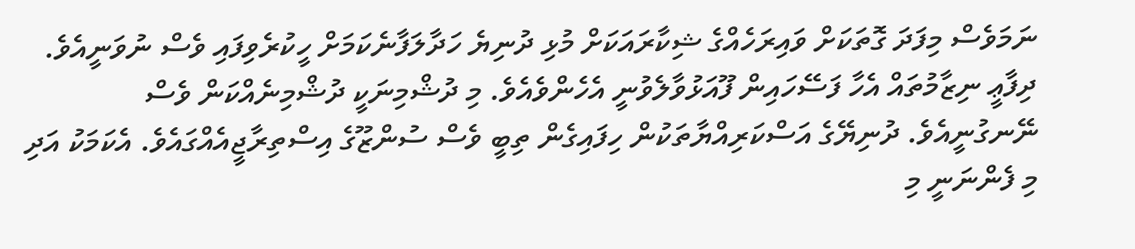ނަމަވެސް މިފަދަ ގޮތަކަށް ވައިރަހެއްގެ ޝިކާރައަކަށް މުޅި ދުނިޔެ ހަދާލަފާނެކަމަށް ހީކުރެވިފައި ވެސް ނުވަނީއެވެ. ދިފާޢީ ނިޒާމުތައް އެހާ ފަސޭހައިން ފޫއަޅުވާލެވުނީ އެހެންވެއެވެ. މި ދުޝްމިނަކީ ދުޝްމިނެއްކަން ވެސް ނޭނގުނީއެވެ. ދުނިޔޭގެ އަސްކަރިއްޔާތަކުން ހިފައިގެން ތިބީ ވެސް ސުންޒޫގެ އިސްތިރާޖީއެއްގައެވެ. އެކަމަކު އަދި މި ފެންނަނީ މި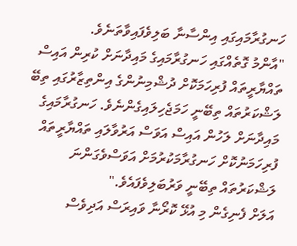ހަނގުރާމައިގައި އިންސާނާ ބަލިވެފައިވާތަނެވެ.
"އާންމު ގޮތެއްގައި ހަނގުރާމައިގެ މައިދާނަށް ކުރިން އައިސް ތައްޔާރީތައް ފުރިހަމަކޮށް ދުޝްމިނުންގެ އިންތިޒާރުގައި ތިބޭ ލަޝްކަރުތައް ތިބޭނީ ހަމަޖެހިލައިގެންނެވެ. ހަނގުރާމައިގެ މައިދާނަށް ލަހުން އައިސް އަވަސް އަރުވާލައި ތައްޔާރީތައް ފުރިހަމަނުކޮށް ހަނގުރާމަކުރުމަށް އަވަސްވެގަންނަ ލަޝްކަރުތައް ތިބޭނީ ވަރުބަލިވެފައެވެ."
އަލަށް ފެނިގެން މި އުޅޭ ކޮރޯނާ ވައިރަސް އަދިވެސް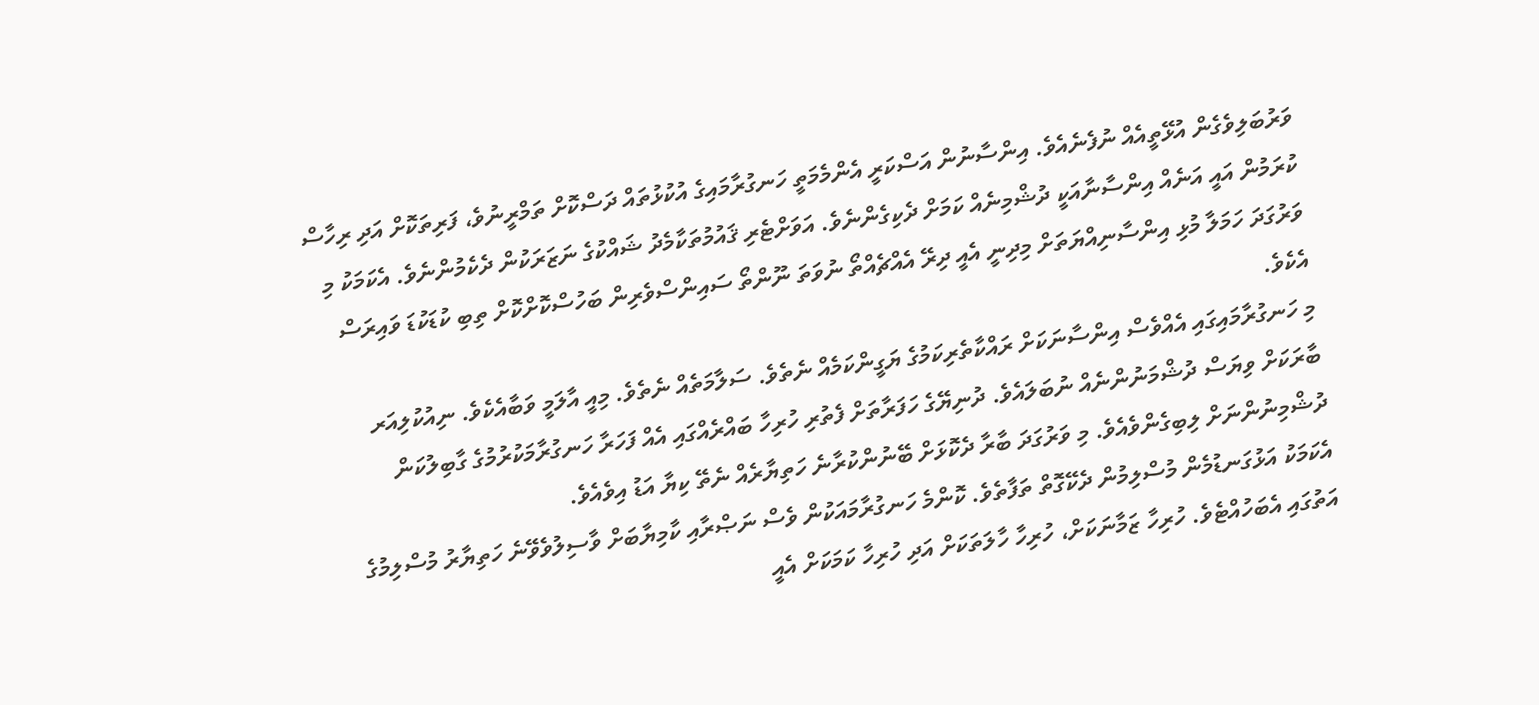ވަރުބަލިވެގެން އުޅޭތީއެއް ނުފެނެއެވެ. އިންސާނުން އަސްކަރީ އެންމެމަތީ ހަނގުރާމައިގެ އުކުޅުތައް ދަސްކޮށް ތަމްރީނުވެ، ފަރިތަކޮށް އަދި ރިހާސް ކުރަމުން އައީ އަނެއް އިންސާނާއަކީ ދުޝްމިނެއް ކަމަށް ދެކިގެންނެވެ. އަވަށްޓެރި ޤައުމުތަކާމެދު ޝައްކުގެ ނަޒަރަކުން ދެކެމުންނެވެ. އެކަމަކު މި ވަރުގަދަ ހަމަލާ މުޅި އިންސާނިއްޔަތަށް މިދިނީ އެއީ ދިރޭ އެއްޗެއްތޯ ނުވަތަ ނޫންތޯ ސައިންސްވެރިން ބަހުސްކޮށްކޮށް ތިބި ކުޑަކުޑަ ވައިރަސް އެކެވެ.
މި ހަނގުރާމައިގައި އެއްވެސް އިންސާނަކަށް ރައްކާތެރިކަމުގެ ޔަގީންކަމެއް ނެތެވެ. ސަލާމަތެއް ނެތެވެ. މިއީ އާލަމީ ވަބާއެކެވެ. ނިއުކުލިއަރ ބާރަކަށް ވިޔަސް ދުޝްމަނުންނެއް ނުބަލައެވެ. ދުނިޔޭގެ ހަފަރާތަށް ފެތުރި ހުރިހާ ބައްރެއްގައި އެއް ފަހަރާ ހަނގުރާމަކުރުމުގެ ގާބިލުކަން ދުޝްމިނުންނަށް ލިބިގެންވެއެވެ. މި ވަރުގަދަ ބާރާ ދެކޮޅަށް ބޭނުންކުރާނެ ހަތިޔާރެއް ނެތޭ ކިޔާ އަޑު އިވެއެވެ.
އެކަމަކު އަޅުގަނޑުމެން މުސްލިމުން ދެކޭގޮތް ތަފާތެވެ. ކޮންމެ ހަނގުރާމައަކުން ވެސް ނަޞްރާއި ކާމިޔާބަށް ވާސިލުވެވޭނެ ހަތިޔާރު މުސްލިމުގެ އަތުގައި އެބަހުއްޓެވެ. ހުރިހާ ޒަމާނަކަށް، ހުރިހާ ހާލަތަކަށް އަދި ހުރިހާ ކަމަކަށް އެއީ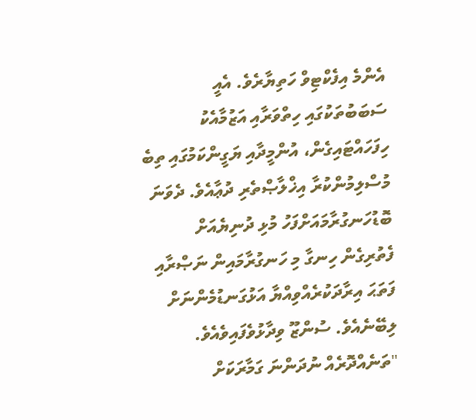އެންމެ އިފެކްޓިވް ހަތިޔާރެވެ. އެއީ ސަބަބުތަކުގައި ހިތްވަރާއި އަޒުމާއެކު ހިފަހައްޓައިގެން، އުންމީދާއި ޔަގީންކަމުގައި ތިބެ މުސްލިމުންކުރާ އިޚްލާޞްތެރި ދުޢާއެވެ. ދެވަނަ ބޮޑުހަނގުރާމައަށްފަހު މުޅި ދުނިޔެއަށް ފެތުރިގެން ހިނގާ މި ހަނގުރާމައިން ނަޞްރާއި ފަތަޙަ އިރާދަކުރެއްވިއްޔާ އަޅުގަނޑުމެންނަށް ލިބޭނެއެވެ. ސުންޒޫ ވިދާޅުވެފައިވެއެވެ.
"ތަނެއްދޮރެއް ނުދަންނަ ގަމާރަކަށް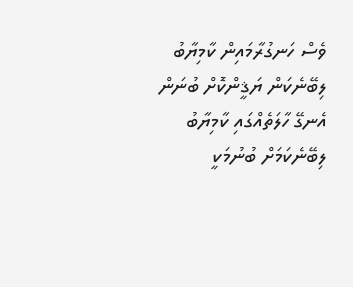ވެސް ހަނގުރާމައިން ކާމިޔާބު ލިބޭނެކަން ޔަޤީންކޮށް ބުނަން އެނގޭ ހާލަތެއްގައި ކާމިޔާބު ލިބޭނެކަމަށް ބުނުމަކީ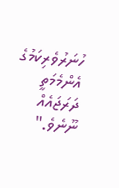ހުނަރުވެރިކަމުގެ އެންމެމަތީ ދަރަޖައެއް ނޫނެވެ."